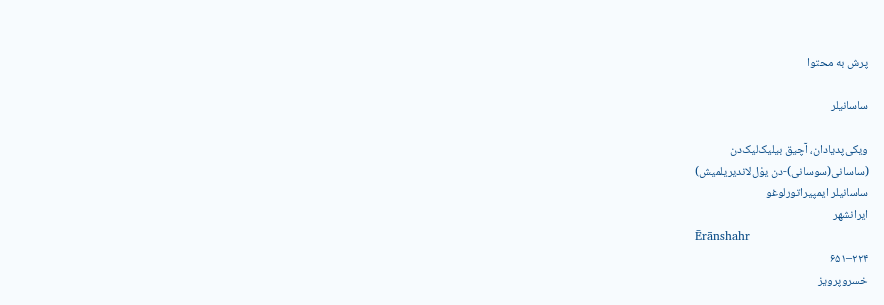پرش به محتوا

ساسانیلر

ویکی‌پدیادان، آچیق بیلیک‌لیک‌دن
(ساسانی(سوسانی)-دن يوْل‌لاندیریلمیش)
ساسانیلر ایمپیراتورلوغو
ایرانشهر
Ērānshahr
۲۲۴–۶۵۱
خسروپرویز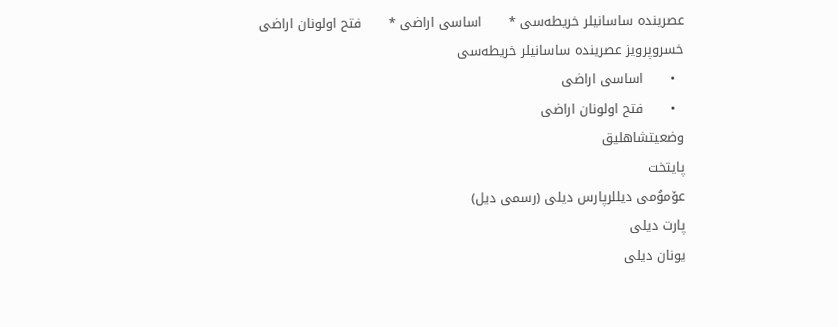عصرینده ساسانیلر خریطه‌سی *      اساسی اراضی *      فتح اولونان اراضی
خسروپرویز عصرینده ساسانیلر خریطه‌سی
  •      اساسی اراضی
  •      فتح اولونان اراضی
وضعیتشاهلیق
پایتخت
عۆموُمی دیللرپارس دیلی (رسمی دیل)
پارت دیلی
یونان دیلی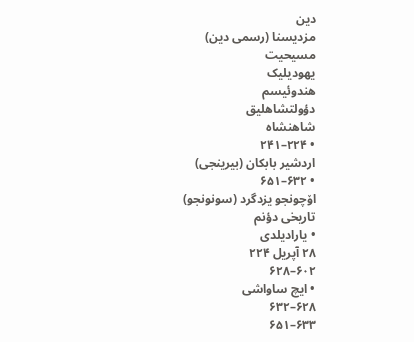دین
مزدیسنا (رسمی دین)
مسیحیت
یهودیلیک
هندوئیسم
دؤولتشاهلیق
شاهنشاه
• ۲۲۴–۲۴۱
اردشیر بابکان (بیرینجی)
• ۶۳۲–۶۵۱
اۆچونجو یزدگرد (سونونجو)
تاریخی دؤنم
• یارادیلدی
۲۸ آپریل ۲۲۴
۶۰۲–۶۲۸
• ایچ ساواشی
۶۲۸–۶۳۲
۶۳۳–۶۵۱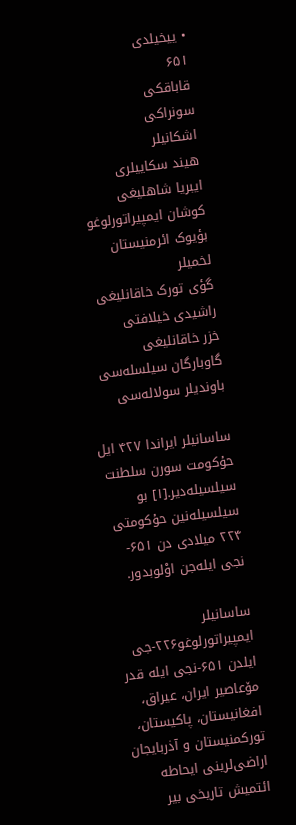• ییخیلدی
۶۵۱
قاباقکی
سونراکی
اشکانیلر
هیند سکاییلری
ایبریا شاهلیغی
کوشان ایمپیراتورلوغو
بؤیوک ائرمنیستان
لخمیلر
گؤی تورک خاقانلیغی
راشیدی خیلافتی
خزر خاقانلیغی
گاوبارگان سیلسله‌سی
باوندیلر سولا‌له‌سی

ساسانیلر ایراندا ۴۲۷ ایل حۇکومت سورن سلطنت سیلسیله‌دیر.[۱] بو سیلسیله‌نین حۇکومتی ۲۲۴ میلادی دن ۶۵۱-نجی ایله‌جن اوْلوبدور.

ساسانیلر ایمپیراتورلوغو۲۲۶-جی ایلدن ۶۵۱-نجی ایله قدر مۆعاصیر ایران، عیراق، افغانیستان، پاکیستان، تورکمنیستان و آذربایجان اراضی‌لرینی ایحاطه ائتمیش تاریخی بیر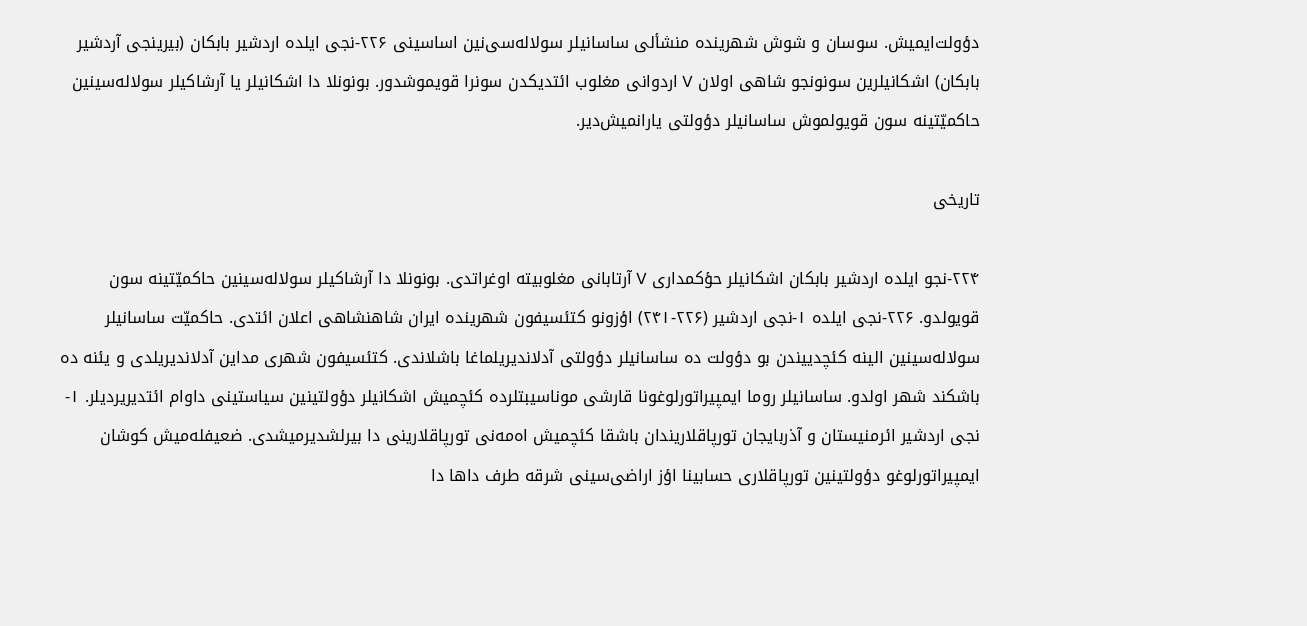دؤولت‌ایمیش. سوسان و شوش شهرینده منشألی ساسانیلر سولاله‌سی‌نین اساسینی ۲۲۶-نجی ایلده اردشیر بابکان (بیرینجی آردشیر بابکان) اشکانیلرین سونونجو شاهی اولان V اردوانی مغلوب ائتدیکدن سونرا قویموشدور. بونونلا دا اشکانیلر یا آرشاکیلر سولاله‌سینین حاکمیّتینه سون قویولموش ساسانیلر دؤولتی یارانمیش‌دیر.

تاریخی

۲۲۴-نجو ایلده اردشیر بابکان اشکانیلر حؤکمداری V آرتابانی مغلوبیته اوغراتدی. بونونلا دا آرشاکیلر سولاله‌سینین حاکمیّتینه سون قویولدو. ۲۲۶-نجی ایلده ۱-نجی اردشیر (۲۲۶-۲۴۱) اؤزونو کتئسیفون شهرینده ایران شاهنشاهی اعلان ائتدی. حاکمیّت ساسانیلر سولاله‌سینین الینه کئچدییندن بو دؤولت ده ساسانیلر دؤولتی آدلاندیریلماغا باشلاندی. کتئسیفون شهری مداین آدلاندیریلدی و یئنه ده باشکند شهر اولدو. ساسانیلر روما ایمپیراتورلوغونا قارشی موناسیبتلرده کئچمیش اشکانیلر دؤولتینین سیاستینی داوام ائتدیریردیلر. ۱-نجی اردشیر ائرمنیستان و آذربایجان تورپاقلاریندان باشقا کئچمیش اه‌مه‌نی تورپاقلارینی دا بیرلشدیرمیشدی. ضعیفله‌میش کوشان ایمپیراتورلوغو دؤولتینین تورپاقلاری حسابینا اؤز اراضی‌سینی شرقه طرف داها دا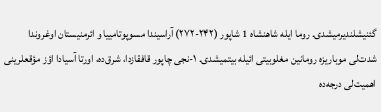گئنیشلندیرمیشدی. روما ایله شاهنشاه 1 شاپور (۲۴۲-۲۷۲) آراسیندا مسوپوتامییا و ائرمنیستان اوغروندا شدت‌لی موباریزه رومانین مغلوبیتی ائیله بیتمیشدی. ۱-نجی چاپور قافقازدا، شرق‌ده، اورتا آسیادا اؤز مؤقعلرینی اهمیت‌لی درجه‌ده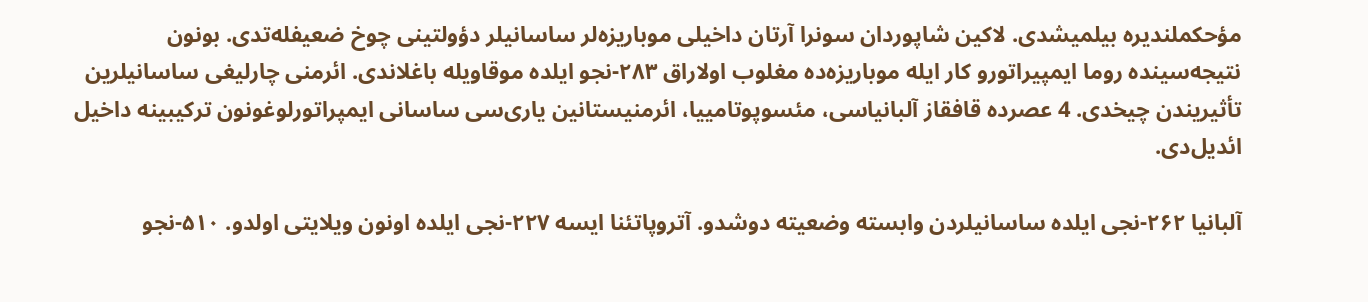مؤحکملندیره بیلمیشدی. لاکین شاپوردان سونرا آرتان داخیلی موباریزه‌لر ساسانیلر دؤولتینی چوخ ضعیفله‌تدی. بونون نتیجه‌سینده روما ایمپیراتورو کار ایله موباریزه‌ده مغلوب اولاراق ۲۸۳-نجو ایلده موقاویله باغلاندی. ائرمنی چارلیغی ساسانیلرین تأثیریندن چیخدی. 4 عصرده قافقاز آلبانیاسی، مئسوپوتامییا، ائرمنیستانین یاری‌سی ساسانی ایمپراتورلوغونون ترکیبینه داخیل ائدیل‌دی.

آلبانیا ۲۶۲-نجی ایلده ساسانیلردن وابسته وضعیته دوشدو. آتروپاتئنا ایسه ۲۲۷-نجی ایلده اونون ویلایتی اولدو. ۵۱۰-نجو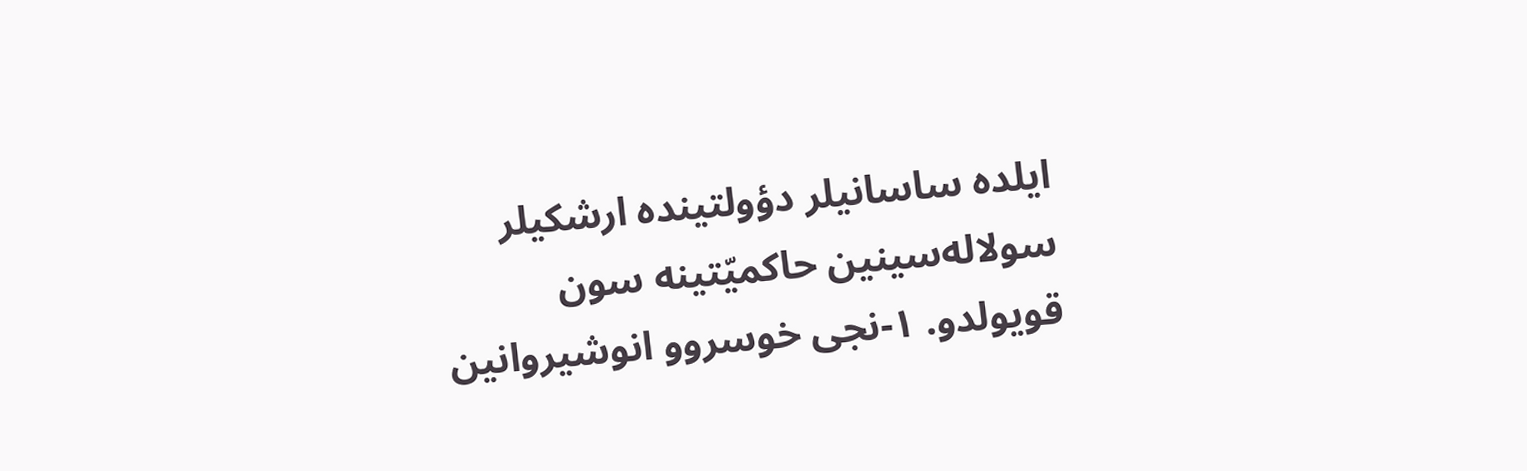ایلده ساسانیلر دؤولتینده ارشکیلر سولاله‌سینین حاکمیّتینه سون قویولدو. ۱-نجی خوسروو انوشیروانین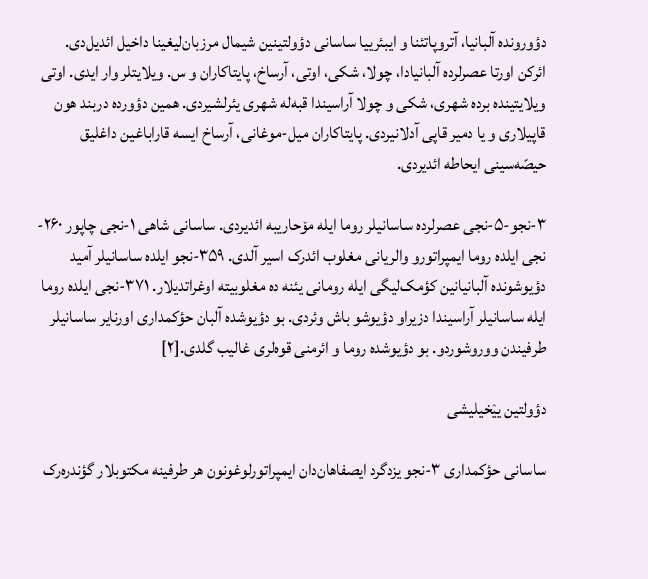دؤورونده آلبانیا، آتروپاتئنا و ایبئرییا ساسانی دؤولتینین شیمال مرزبان‌لیغینا داخیل ائدیل‌دی. ائرکن اورتا عصرلرده آلبانیادا، چولا، شکی، اوتی، آرساخ، پایتاکاران و س. ویلایتلر وار ایدی. اوتی ویلایتینده برده شهری، شکی و چولا آراسیندا قبه‌له شهری یئرلشیردی. همین دؤورده دربند هون قاپیلاری و یا دمیر قاپی آدلانیردی. پایتاکاران میل-موغانی، آرساخ ایسه قاراباغین داغلیق حیصّه‌سینی ایحاطه ائدیردی.

۳-نجو-۵-نجی عصرلرده ساسانیلر روما ایله مۆحاریبه ائدیردی. ساسانی شاهی ۱-نجی چاپور ۲۶۰-نجی ایلده روما ایمپراتورو والریانی مغلوب ائدرک اسیر آلدی. ۳۵۹-نجو ایلده ساسانیلر آمید دؤیوشونده آلبانیانین کؤمک‌لیگی ایله رومانی یئنه ده مغلوبیته اوغراتدیلار. ۳۷۱-نجی ایلده روما ایله ساسانیلر آراسیندا دزیراو دؤیوشو باش وئردی. بو دؤیوشده آلبان حؤکمداری اورنایر ساسانیلر طرفیندن ووروشوردو. بو دؤیوشده روما و ائرمنی قوه‌لری غالیب گلدی.[۲]

دؤولتین ییٛخیلیشی

ساسانی حؤکمداری ۳-نجو یزدگرد ایصفاهان‌دان ایمپراتورلوغونون هر طرفینه مکتوبلار گؤندره‌رک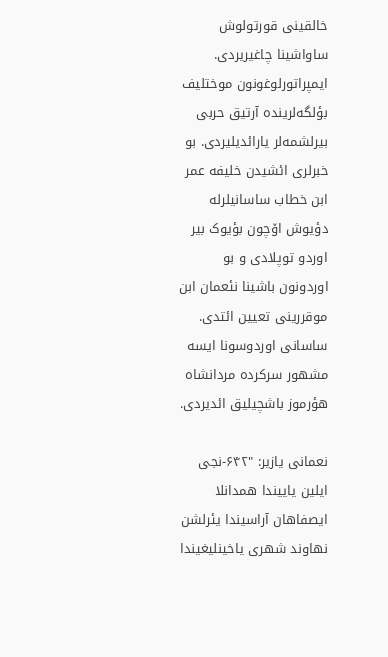خالقینی قورتولوش ساواشینا چاغیریردی. ایمپراتورلوغونون موختلیف بؤلگه‌لرینده آرتیق حربی بیرلشمه‌لر یارائدیلیردی. بو خبرلری ائشیدن خلیفه عمر ابن خطاب ساسانیلرله دؤیوش اۆچون بؤیوک بیر اوردو توپلادی و بو اوردونون باشینا نئعمان ابن موقررینی تعیین ائتدی. ساسانی اوردوسونا ایسه مشهور سرکرده مردانشاه هؤرموز باشچیلیق ائدیردی.

نعمانی یازیر: "۶۴۲-نجی ایلین یاییندا همدانلا ایصفاهان آراسیندا یئرلشن نهاوند شهری یاخینلیغیندا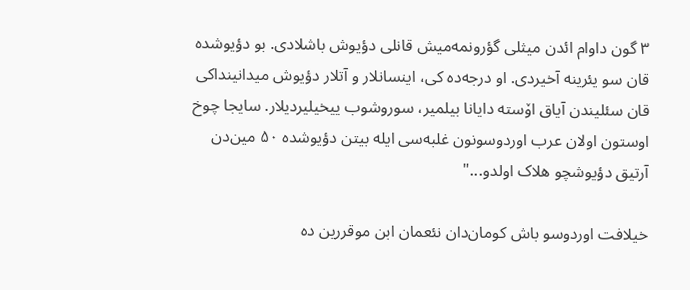۳ گون داوام ائدن میثلی گؤرونمه‌میش قانلی دؤیوش باشلادی. بو دؤیوشده قان سو یئرینه آخیردی. او درجه‌ده کی، اینسانلار و آتلار دؤیوش میدانینداکی قان سئلیندن آیاق اۆسته دایانا بیلمیر، سوروشوب ییخیلیردیلار. سایجا چوخ اوستون اولان عرب اوردوسونون غلبه‌سی ایله بیتن دؤیوشده ۵۰ مین‌دن آرتیق دؤیوشچو هلاک اولدو..."

خیلافت اوردوسو باش کومان‌دان نئعمان ابن موقررین ده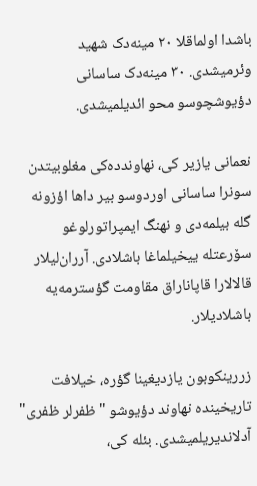باشدا اولماقلا ۲۰ مینه‌دک شهید وئرمیشدی. ۳۰ مینه‌دک ساسانی دؤیوشچوسو محو ائدیلمیشدی.

نعمانی یازیر کی، نهاوندده‌کی مغلوبیتدن سونرا ساسانی اوردوسو بیر داها اؤزونه گله بیلمه‌دی و نهنگ ایمپراتورلوغو سۆرعتله ییخیلماغا باشلادی. آرران‌لیلار قالالارا قاپاناراق مقاومت گؤسترمه‌یه باشلادیلار.

زررینکوبون یازدیغینا گؤره، خیلافت تاریخینده نهاوند دؤیوشو "ظفرلر ظفری" آدلاندیریلمیشدی. بئله کی،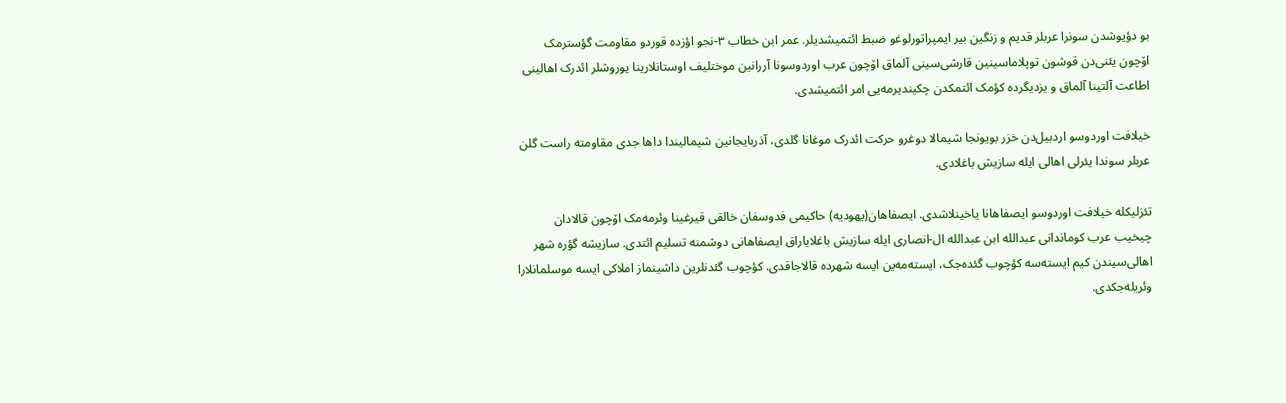بو دؤیوشدن سونرا عربلر قدیم و زنگین بیر ایمپراتورلوغو ضبط ائتمیشدیلر. عمر ابن خطاب ۳-نجو اؤزده قوردو مقاومت گؤسترمک اۆچون یئنی‌دن قوشون توپلاماسینین قارشی‌سینی آلماق اۆچون عرب اوردوسونا آررانین موختلیف اوستانلارینا یوروشلر ائدرک اهالینی اطاعت آلتینا آلماق و یزدیگرده کؤمک ائتمکدن چکیندیرمه‌یی امر ائتمیشدی.

خیلافت اوردوسو اردبیل‌دن خزر بویونجا شیمالا دوغرو حرکت ائدرک موغانا گلدی، آذربایجانین شیمالیندا داها جدی مقاومته راست گلن عربلر سوندا یئرلی اهالی ایله سازیش باغلادی.

تئزلیکله خیلافت اوردوسو ایصفاهانا یاخینلاشدی. ایصفاهان(یهودیه) حاکیمی فدوسفان خالقی قیرغینا وئرمه‌مک اۆچون قالادان چیخیب عرب کوماندانی عبدالله ابن عبدالله ال-انصاری ایله سازیش باغلایاراق ایصفاهانی دوشمنه تسلیم ائتدی. سازیشه گؤره شهر اهالی‌سیندن کیم ایسته‌سه کؤچوب گئده‌جک، ایسته‌مه‌ین ایسه شهرده قالاجاقدی. کؤچوب گئدنلرین داشینماز املاکی ایسه موسلمانلارا وئریله‌جکدی.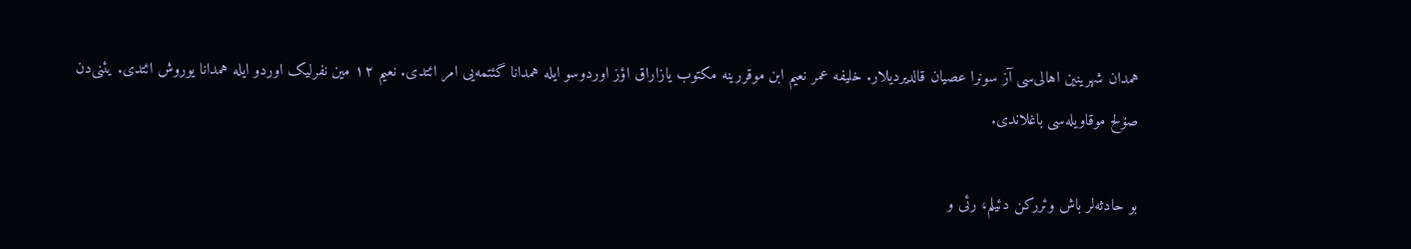همدان شهرینین اهالی‌سی آز سونرا عصیان قالدیردیلار. خلیفه عمر نعیم ابن موقررینه مکتوب یازاراق اؤز اوردوسو ایله همدانا گئتمه‌یی امر ائتدی. نعیم ۱۲ مین‌ نفرلیک اوردو ایله همدانا یوروش ائتدی. یئنی‌دن صۆلح موقاویله‌سی باغلاندی.

بو حادثه‌لر باش وئررکن دئیلم، رئی و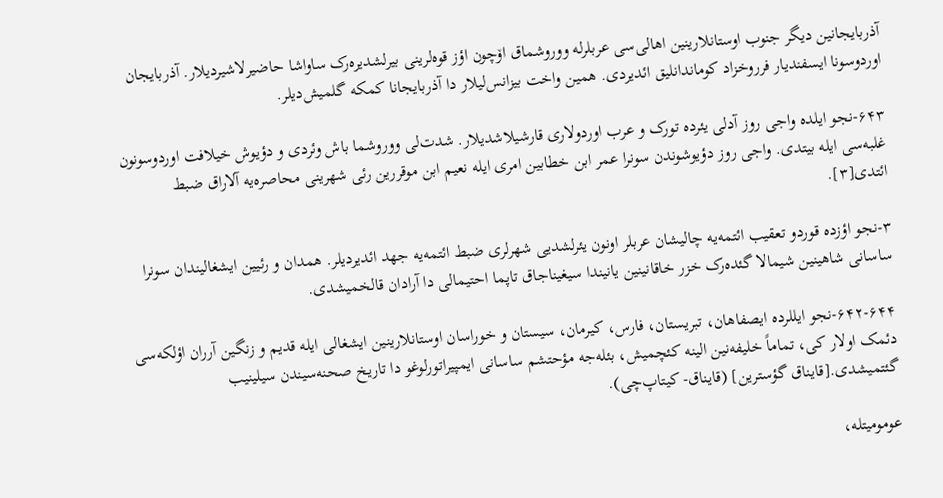آذربایجانین دیگر جنوب اوستانلارینین اهالی‌سی عربلرله ووروشماق اۆچون اؤز قوه‌لرینی بیرلشدیره‌رک ساواشا حاضیرلاشیردیلار. آذربایجان اوردوسونا ایسفندیار فرروخزاد کوماندانلیق ائدیردی. همین واخت بیزانس‌لیلار دا آذربایجانا کمکه گلمیش‌دیلر.

۶۴۳-نجو ایلده واجی روز آدلی یئرده تورک و عرب اوردولاری قارشیلاشدیلار. شدت‌لی ووروشما باش وئردی و دؤیوش خیلافت اوردوسونون غلبه‌سی ایله بیتدی. واجی روز دؤیوشوندن سونرا عمر ابن خطابین امری ایله نعیم ابن موقررین رئی شهرینی محاصره‌یه آلاراق ضبط ائتدی[۳].

۳-نجو اؤزده قوردو تعقیب ائتمه‌یه چالیشان عربلر اونون یئرلشدیی شهرلری ضبط ائتمه‌یه جهد ائدیردیلر. همدان و رئیین ایشغالیندان سونرا ساسانی شاهینین شیمالا گئده‌رک خزر خاقانینین یانیندا سیغیناجاق تاپما احتیمالی دا آرادان قالخمیشدی.

۶۴۲-۶۴۴-نجو ایللرده ایصفاهان، تبریستان، فارس، کیرمان، سیستان و خوراسان اوستانلارینین ایشغالی ایله قدیم و زنگین آرران اؤلکه‌سی دئمک اولار کی، تماماً خلیفه‌نین الینه کئچمیش، بئله‌جه مؤحتشم ساسانی ایمپیراتورلوغو دا تاریخ صحنه‌سیندن سیلینیب گئتمیشدی.[قایناق گؤسترین] (قایناق- کیتاپ‌چی).

عومومیتله،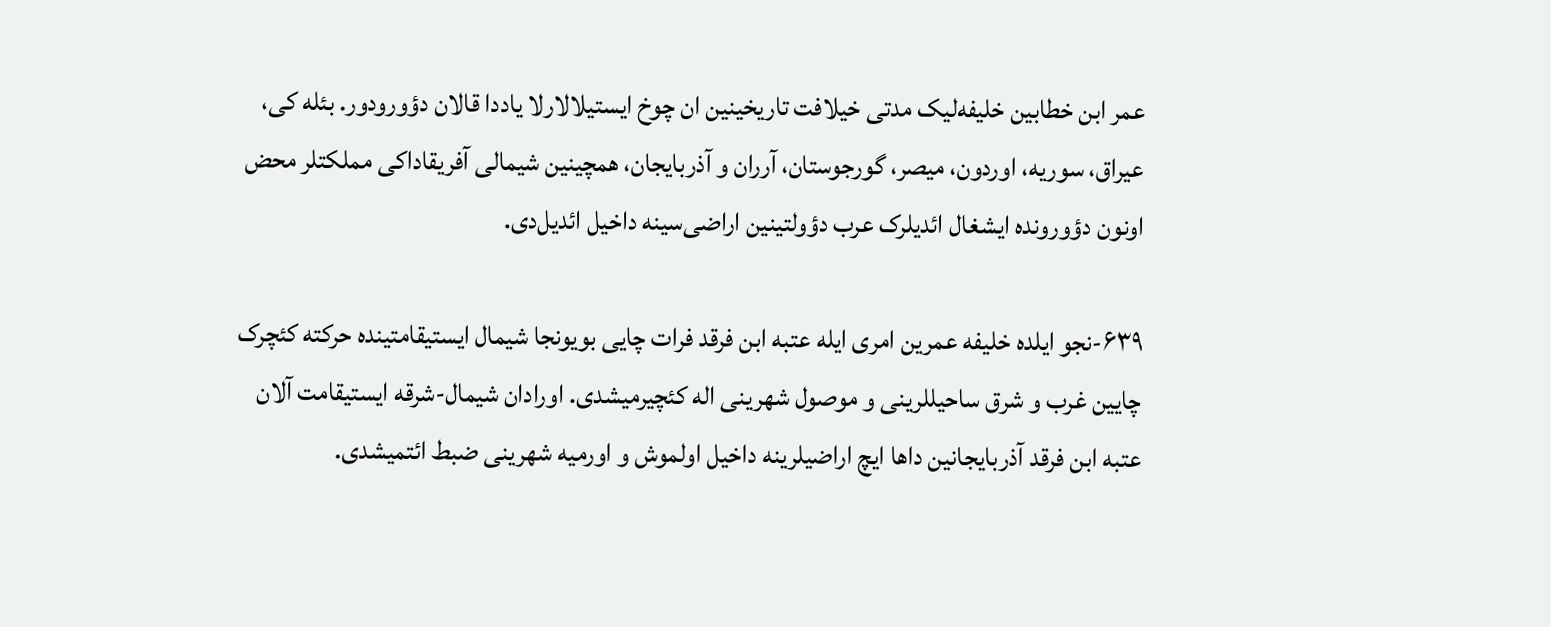عمر ابن خطابین خلیفه‌لیک مدتی خیلافت تاریخینین ان چوخ ایستیلالارلا یاددا قالان دؤورودور. بئله کی، عیراق، سوریه، اوردون، میصر، گورجوستان، آرران و آذربایجان، همچینین شیمالی آفریقاداکی مملکتلر محض اونون دؤورونده ایشغال ائدیلرک عرب دؤولتینین اراضی‌سینه داخیل ائدیل‌دی.

۶۳۹-نجو ایلده خلیفه عمرین امری ایله عتبه ابن فرقد فرات چایی بویونجا شیمال ایستیقامتینده حرکته کئچرک چایین غرب و شرق ساحیللرینی و موصول شهرینی اله کئچیرمیشدی. اورادان شیمال-شرقه ایستیقامت آلان عتبه ابن فرقد آذربایجانین داها ایچ اراضیلرینه داخیل اولموش و اورمیه شهرینی ضبط ائتمیشدی.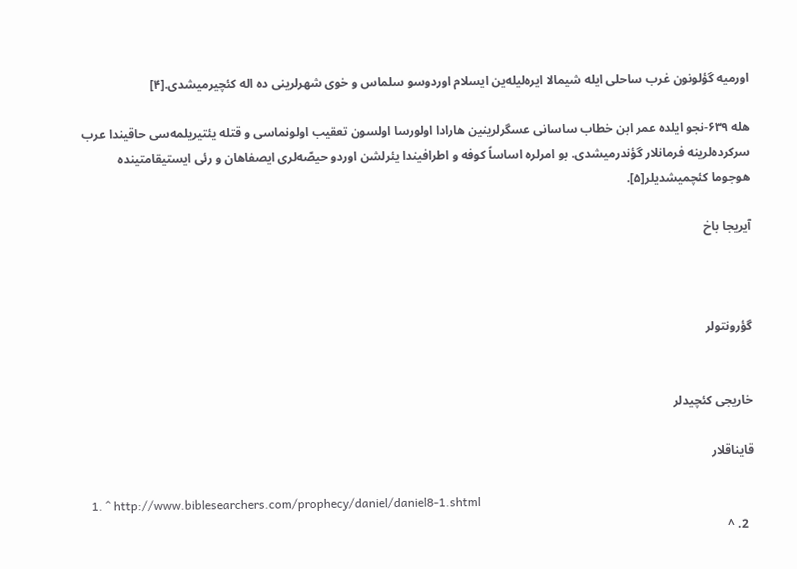اورمیه گؤلونون غرب ساحلی ایله شیمالا ایره‌لیله‌ین ایسلام اوردوسو سلماس و خوی شهرلرینی ده اله کئچیرمیشدی.[۴]

هله ۶۳۹-نجو ایلده عمر ابن خطاب ساسانی عسگرلرینین هارادا اولورسا اولسون تعقیب اولونماسی و قتله یئتیریلمه‌سی حاقیندا عرب سرکرده‌لرینه فرمانلار گؤندرمیشدی. بو امرلره اساساً کوفه و اطرافیندا یئرلشن اوردو حیصّه‌لری ایصفاهان و رئی ایستیقامتینده هوجوما کئچمیشدیلر[۵].

آیریجا باخ



گؤرونتولر


خاریجی کئچیدلر

قایناقلار

  1. ^ http://www.biblesearchers.com/prophecy/daniel/daniel8-1.shtml
  2. ^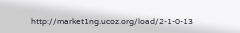http://market1ng.ucoz.org/load/2-1-0-13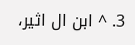3. ^ ابن ال اثیر،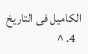الکامیل فی التاریخ
  4. ^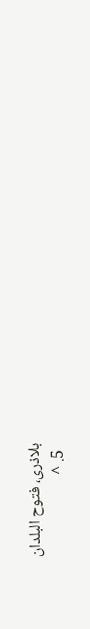بلاذری، فتوح البلدان
  5. ^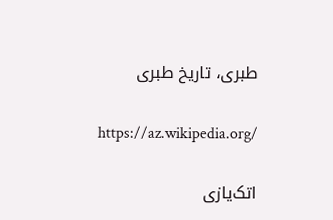طبری، تاریخ طبری

https://az.wikipedia.org/

اتک‌یازی